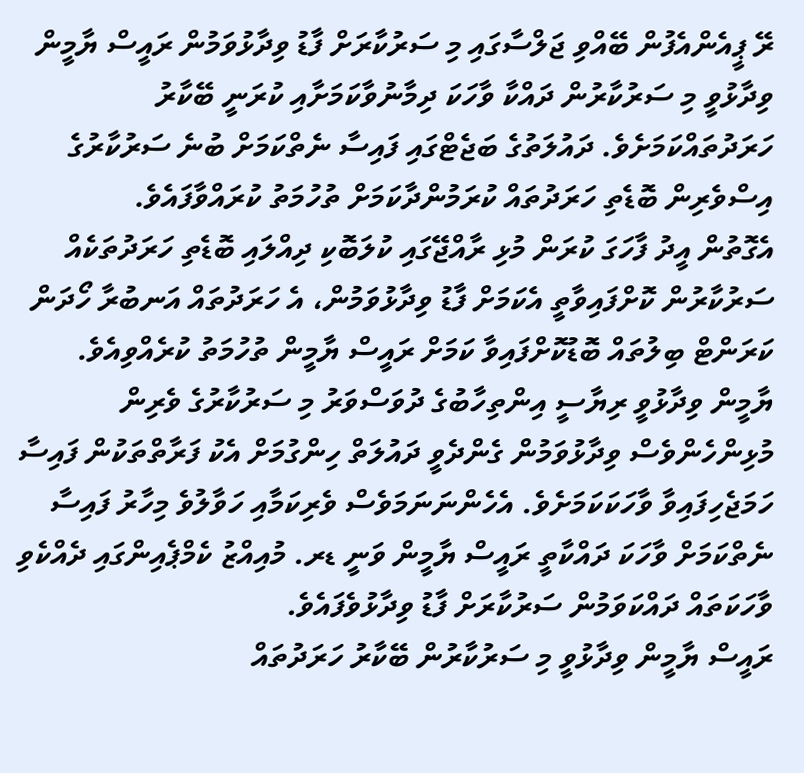ރޭ ޕީއެންއެފުން ބޭއްވި ޖަލްސާގައި މި ސަރުކާރަށް ފާޑު ވިދާޅުވަމުން ރައީސް ޔާމީން ވިދާޅުވީ މި ސަރުކާރުން ދައްކާ ވާހަކަ ދިމާނުވާކަމަށާއި ކުރަނީ ބޭކާރު ހަރަދުތައްކަމަށެވެ. ދައުލަތުގެ ބަޖެޓްގައި ފައިސާ ނެތްކަމަށް ބުނެ ސަރުކާރުގެ އިސްވެރިން ބޮޑެތި ހަރަދުތައް ކުރަމުންދާކަމަށް ތުހުމަތު ކުރައްވާފައެވެ.
އެގޮތުން އީދު ފާހަގަ ކުރަން މުޅި ރާއްޖޭގައި ކުލަބޮކި ދިއްލައި ބޮޑެތި ހަރަދުތަކެއް ސަރުކާރުން ކޮށްފައިވާތީ އެކަމަށް ފާޑު ވިދާޅުވަމުން، އެ ހަރަދުތައް އަނބުރާ ހޯދަން ކަރަންޓް ބިލުތައް ބޮޑުކޮށްފައިވާ ކަމަށް ރައީސް ޔާމީން ތުހުމަތު ކުރެއްވިއެވެ.
ޔާމީން ވިދާޅުވީ ރިޔާސީ އިންތިހާބުގެ ދުވަސްވަރު މި ސަރުކާރުގެ ވެރިން މުޅިންހެންވެސް ވިދާޅުވަމުން ގެންދެވީ ދައުލަތް ހިންގުމަށް އެކު ފަރާތްތަކުން ފައިސާ ހަމަޖެހިފައިވާ ވާހަކަކަމަށެވެ. އެހެންނަނަމަވެސް ވެރިކަމާއި ހަވާލުވެ މިހާރު ފައިސާ ނެތްކަމަށް ވާހަކަ ދައްކާތީ ރައީސް ޔާމީން ވަނީ ޑރ. މުއިއްޒު ކެމްޕެއިންގައި ދެއްކެވި ވާހަކަތައް ދައްކަވަމުން ސަރުކާރަށް ފާޑު ވިދާޅުވެފައެވެ.
ރައީސް ޔާމީން ވިދާޅުވީ މި ސަރުކާރުން ބޭކާރު ހަރަދުތައް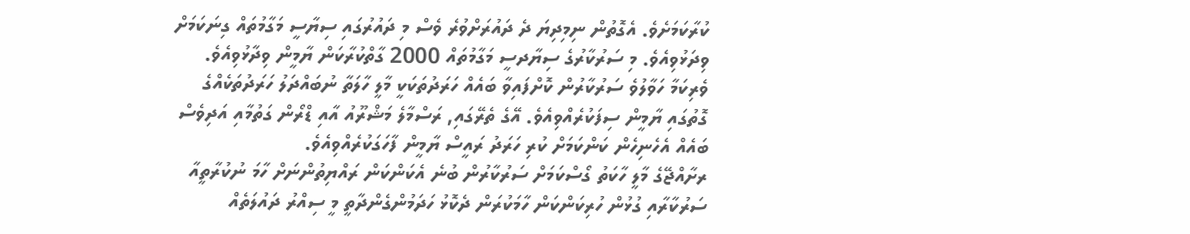ކުރާކަމަށެވެ. އެގޮތުން ނިމިދިޔަ ދެ ދައުރަށްވުރެ ވެސް މި ދައުރުގައި ސިޔާސީ މަގާމުތައް ގިނަކަމަށް ވިދަޅުވިއެވެ. މި ސަރުކާރުގެ ސިޔާދސީ މަގާމުތައް 2000 ގާތްކުރާކަން ޔާމީން ވިދާޅުވިއެވެ.
ވެރިކަމާ ހަވާލުވެ ސަރުކާރުން ކޮށްފައިވާ ބައެއް ހަރަދުތަކަކީ މާލީ ހާލަތާ ނުބައްދަލު ހަރަދުތަކެއްގެ ގޮތުގައި ޔާމީން ސިފަކުރެއްވިއެވެ. އޭގެ ތެރޭގައި, ރަސްމާލެ މަޝްރޫއު އާއި ޑްރޯން ގަތުމާއި އަދިވެސް ބައެއް އެހެނިހެން ކަންކަމަށް ކުރި ހަރަދު ރައީސް ޔާމީން ފާހަގަކުރެއްވިއެވެ.
ރށާއްޖޭގެ މާލީ ހާކަތު ގޯސްކަމަށް ސަރުކާރުން ބުނެ އެކަންކަން ރައްޔިތުންނަށް ހާމަ ނުކުރާތީއާ ސަރުކާރާއި ގުޅުން ހުރިކަންކަން ހާމަކުރަން ދެކޮޅު ހަދަމުންގެންދާތީ މީ ސިއްރު ދައުލަތެއް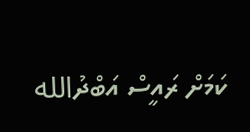ކަމަށް ރައީސް އަބްދުالله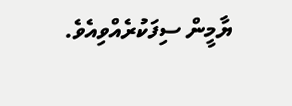ޔާމީން ސިފަކުރެއްވިއެވެ.